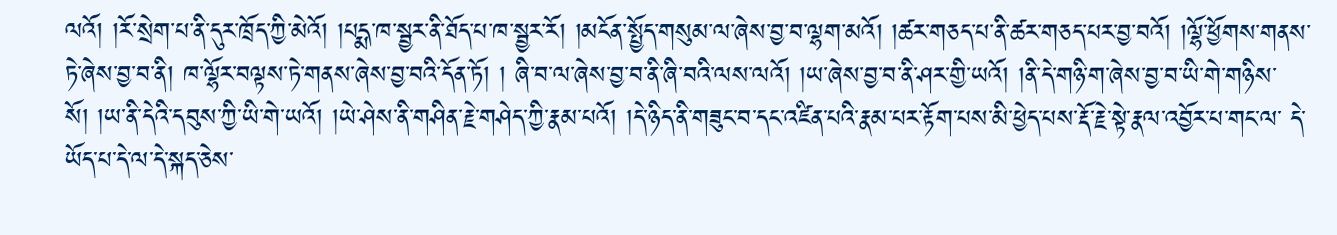ལའོ། །རོ་སྲེག་པ་ནི་དུར་ཁྲོད་ཀྱི་མེའོ། །པདྨ་ཁ་སྦྱར་ནི་ཐོད་པ་ཁ་སྦྱར་རོ། །མངོན་སྤྱོད་གསུམ་ལ་ཞེས་བྱ་བ་ལྷག་མའོ། །ཚར་གཅད་པ་ནི་ཚར་གཅད་པར་བྱ་བའོ། །ལྷོ་ཕྱོགས་གནས་ཏེ་ཞེས་བྱ་བ་ནི། ཁ་ལྷོར་བལྟས་ཏེ་གནས་ཞེས་བྱ་བའི་དོན་ཏོ། ། ཞི་བ་ལ་ཞེས་བྱ་བ་ནི་ཞི་བའི་ལས་ལའོ། །ཡ་ཞེས་བྱ་བ་ནི་ཤར་གྱི་ཡའོ། །ནི་དེ་གཉི་ག་ཞེས་བྱ་བ་ཡི་གེ་གཉིས་སོ། །ཡ་ནི་དེའི་དབུས་ཀྱི་ཡི་གེ་ཡའོ། །ཡེ་ཤེས་ནི་གཤིན་རྗེ་གཤེད་ཀྱི་རྣམ་པའོ། །དེ་ཉིད་ནི་གཟུང་བ་དང་འཛིན་པའི་རྣམ་པར་རྟོག་པས་མི་ཕྱེད་པས་རྡོ་རྗེ་སྟེ་རྣལ་འབྱོར་པ་གང་ལ་ དེ་ཡོད་པ་དེ་ལ་དེ་སྐད་ཅེས་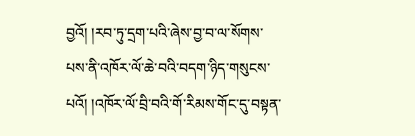བྱའོ། །རབ་ཏུ་དྲག་པའི་ཞེས་བྱ་བ་ལ་སོགས་པས་ནི་འཁོར་ལོ་ཆེ་བའི་བདག་ཉིད་གསུངས་པའོ། །འཁོར་ལོ་བྲི་བའི་གོ་རིམས་གོང་དུ་བསྟན་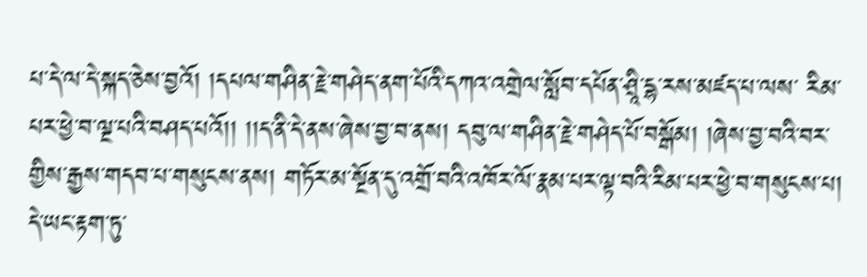པ་དེ་ལ་དེ་སྐད་ཅེས་བྱའོ། །དཔལ་གཤིན་རྗེ་གཤེད་ནག་པོའི་དཀའ་འགྲེལ་སློབ་དཔོན་ཤྲཱི་དྷ་རས་མཛད་པ་ལས་ རིམ་པར་ཕྱེ་བ་ལྔ་པའི་བཤད་པའོ།། །།ད་ནི་དེ་ནས་ཞེས་བྱ་བ་ནས། དབུ་ལ་གཤིན་རྗེ་གཤེད་པོ་བསྒོམ། །ཞེས་བྱ་བའི་བར་གྱིས་རྒྱས་གདབ་པ་གསུངས་ནས། གཏོར་མ་སྔོན་དུ་འགྲོ་བའི་འཁོར་ལོ་རྣམ་པར་ལྟ་བའི་རིམ་པར་ཕྱེ་བ་གསུངས་པ། དེ་ཡང་རྟག་ཏུ་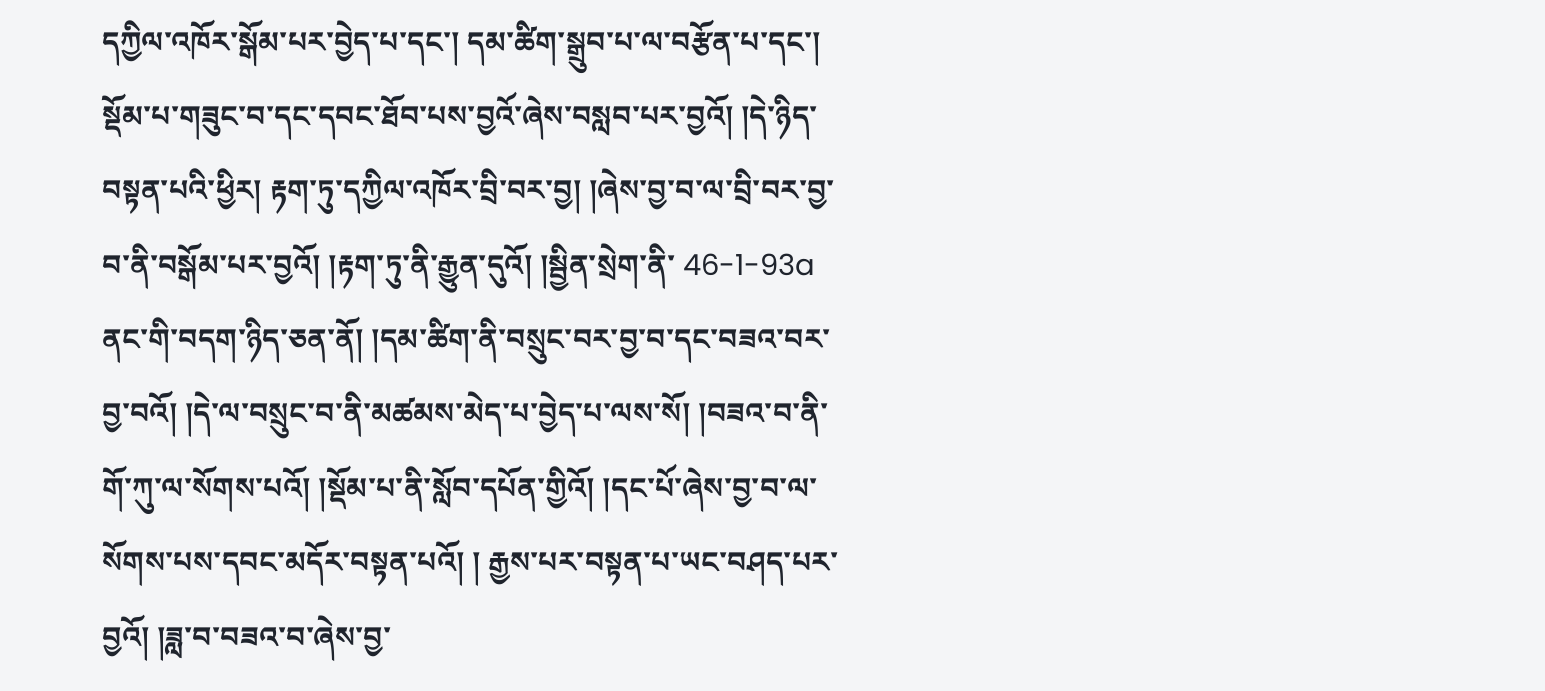དཀྱིལ་འཁོར་སྒོམ་པར་བྱེད་པ་དང་། དམ་ཚིག་སྒྲུབ་པ་ལ་བརྩོན་པ་དང་། སྡོམ་པ་གཟུང་བ་དང་དབང་ཐོབ་པས་བྱའོ་ཞེས་བསླབ་པར་བྱའོ། །དེ་ཉིད་བསྟན་པའི་ཕྱིར། རྟག་ཏུ་དཀྱིལ་འཁོར་བྲི་བར་བྱ། །ཞེས་བྱ་བ་ལ་བྲི་བར་བྱ་བ་ནི་བསྒོམ་པར་བྱའོ། །རྟག་ཏུ་ནི་རྒྱུན་དུའོ། །སྦྱིན་སྲེག་ནི་ 46-1-93a ནང་གི་བདག་ཉིད་ཅན་ནོ། །དམ་ཚིག་ནི་བསྲུང་བར་བྱ་བ་དང་བཟའ་བར་བྱ་བའོ། །དེ་ལ་བསྲུང་བ་ནི་མཚམས་མེད་པ་བྱེད་པ་ལས་སོ། །བཟའ་བ་ནི་གོ་ཀུ་ལ་སོགས་པའོ། །སྡོམ་པ་ནི་སློབ་དཔོན་གྱིའོ། །དང་པོ་ཞེས་བྱ་བ་ལ་སོགས་པས་དབང་མདོར་བསྟན་པའོ། ། རྒྱས་པར་བསྟན་པ་ཡང་བཤད་པར་བྱའོ། །ཟླ་བ་བཟའ་བ་ཞེས་བྱ་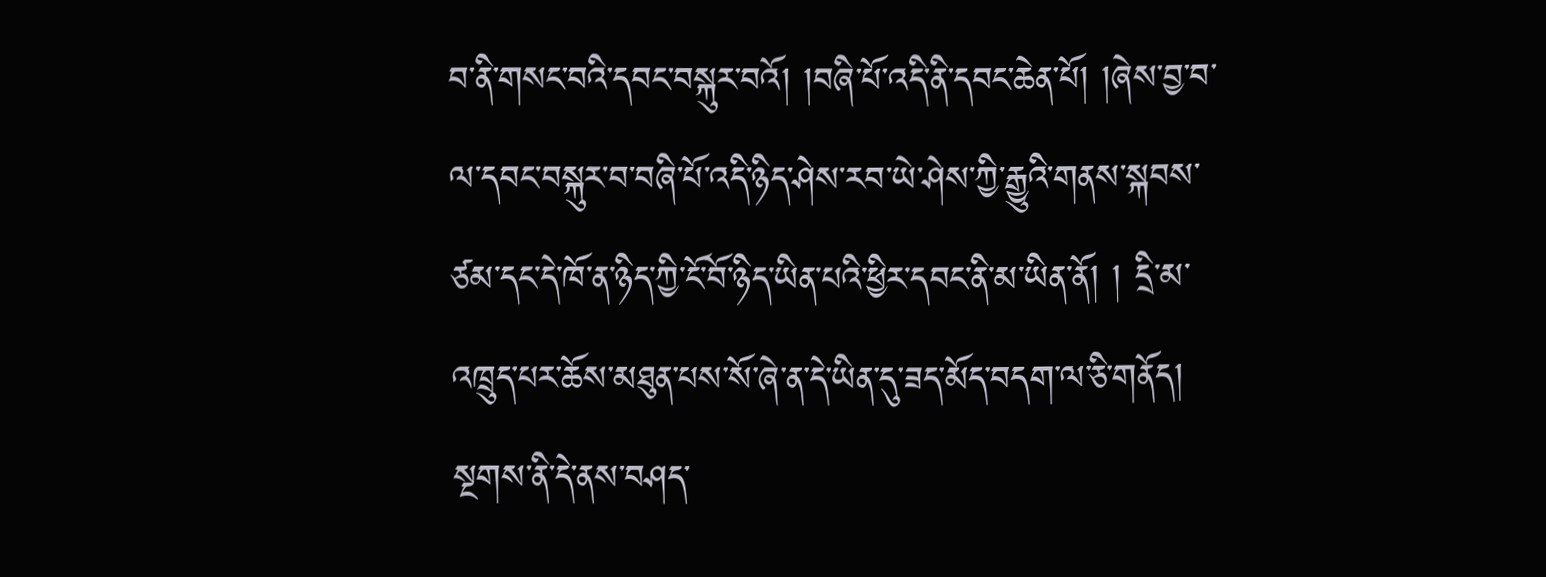བ་ནི་གསང་བའི་དབང་བསྐུར་བའོ། །བཞི་པོ་འདི་ནི་དབང་ཆེན་པོ། །ཞེས་བྱ་བ་ལ་དབང་བསྐུར་བ་བཞི་པོ་འདི་ཉིད་ཤེས་རབ་ཡེ་ཤེས་ཀྱི་རྒྱུའི་གནས་སྐབས་ཙམ་དང་དེ་ཁོ་ན་ཉིད་ཀྱི་ངོ་བོ་ཉིད་ཡིན་པའི་ཕྱིར་དབང་ནི་མ་ཡིན་ནོ། ། དྲི་མ་འཁྲུད་པར་ཆོས་མཐུན་པས་སོ་ཞེ་ན་དེ་ཡིན་དུ་ཟད་མོད་བདག་ལ་ཅི་གནོད། སྔགས་ནི་དེ་ནས་བཤད་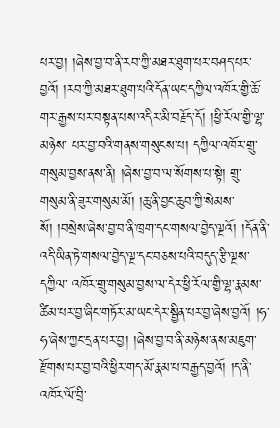པར་བྱ། །ཞེས་བྱ་བ་ནི་རབ་ཀྱི་མཐར་ཐུག་པར་བཤད་པར་བྱའོ། །རབ་ཀྱི་མཐར་ཐུག་པའི་དོན་ཡང་དཀྱིལ་འཁོར་གྱི་ཆོ་གར་རྒྱས་པར་བསྟན་པས་འདིར་མི་བརྗོད་དོ། །ཕྱི་རོལ་གྱི་ལྷ་མཉེས་ པར་བྱ་བའི་གནས་གསུངས་པ། དཀྱིལ་འཁོར་གྲུ་གསུམ་བྱས་ནས་ནི། །ཞེས་བྱ་བ་ལ་སོགས་པ་སྟེ། གྲུ་གསུམ་ནི་ཟུར་གསུམ་མོ། །ཆུ་ནི་བྱང་ཆུབ་ཀྱི་སེམས་སོ། །བསྲེས་ཞེས་བྱ་བ་ནི་ཁྲག་དང་གསལ་བྱེད་ལྔའོ། །དོན་ནི་འདི་ཡིན་ཏེ་གསལ་བྱེད་ལྔ་དང་བཅས་པའི་བདུད་རྩི་ལྔས་དཀྱིལ་ འཁོར་གྲུ་གསུམ་བྱས་ལ་དེར་ཕྱི་རོལ་གྱི་ལྷ་རྣམས་ཚིམ་པར་བྱ་ཞིང་གཏོར་མ་ཡང་དེར་སྦྱིན་པར་བྱ་ཞེས་བྱའོ། །ཧ་ཧ་ཞེས་ཀྱང་དྲན་པར་བྱ། །ཞེས་བྱ་བ་ནི་མཉེས་ནས་མཇུག་རྫོགས་པར་བྱ་བའི་ཕྱིར་གད་མོ་རྣམ་པ་བརྒྱད་བྱའོ། །ད་ནི་འཁོར་ལོ་བྲི་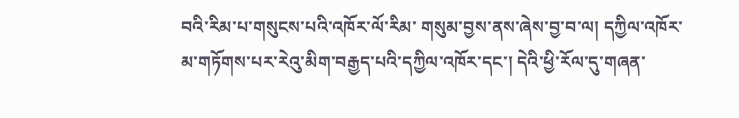བའི་རིམ་པ་གསུངས་པའི་འཁོར་ལོ་རིམ་ གསུམ་བྱས་ནས་ཞེས་བྱ་བ་ལ། དཀྱིལ་འཁོར་མ་གཏོགས་པར་རེའུ་མིག་བརྒྱད་པའི་དཀྱིལ་འཁོར་དང་། དེའི་ཕྱི་རོལ་དུ་གཞན་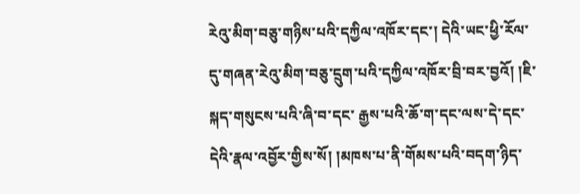རེའུ་མིག་བཅུ་གཉིས་པའི་དཀྱིལ་འཁོར་དང་། དེའི་ཡང་ཕྱི་རོལ་དུ་གཞན་རེའུ་མིག་བཅུ་དྲུག་པའི་དཀྱིལ་འཁོར་བྲི་བར་བྱའོ། །ཇི་སྐད་གསུངས་པའི་ཞི་བ་དང་ རྒྱས་པའི་ཆོ་ག་དང་ལས་དེ་དང་དེའི་རྣལ་འབྱོར་གྱིས་སོ། །མཁས་པ་ནི་གོམས་པའི་བདག་ཉིད་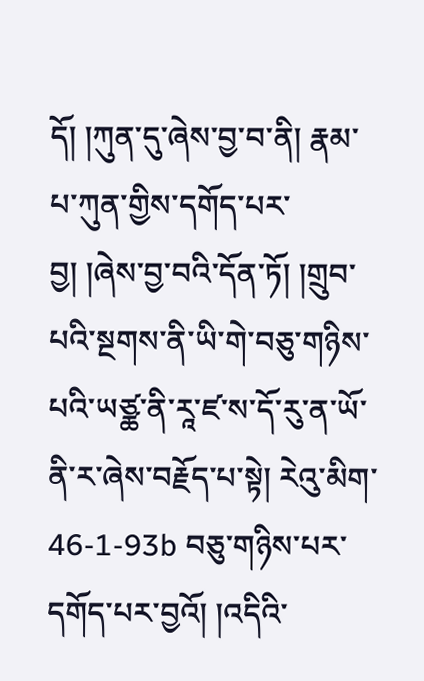དོ། །ཀུན་དུ་ཞེས་བྱ་བ་ནི། རྣམ་པ་ཀུན་གྱིས་དགོད་པར་བྱ། །ཞེས་བྱ་བའི་དོན་ཏོ། །གྲུབ་པའི་སྔགས་ནི་ཡི་གེ་བཅུ་གཉིས་པའི་ཡཙྪ་ནི་རཱ་ཛ་ས་དོ་རུ་ན་ཡོ་ནི་ར་ཞེས་བརྗོད་པ་སྟེ། རེའུ་མིག་ 46-1-93b བཅུ་གཉིས་པར་དགོད་པར་བྱའོ། །འདིའི་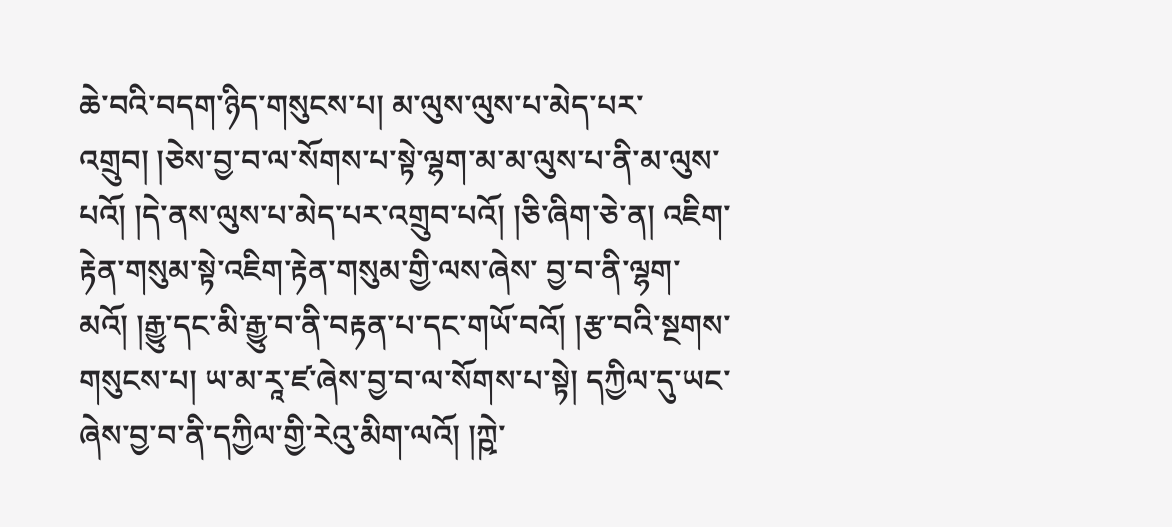ཆེ་བའི་བདག་ཉིད་གསུངས་པ། མ་ལུས་ལུས་པ་མེད་པར་འགྲུབ། །ཅེས་བྱ་བ་ལ་སོགས་པ་སྟེ་ལྷག་མ་མ་ལུས་པ་ནི་མ་ལུས་པའོ། །དེ་ནས་ལུས་པ་མེད་པར་འགྲུབ་པའོ། །ཅི་ཞིག་ཅེ་ན། འཇིག་རྟེན་གསུམ་སྟེ་འཇིག་རྟེན་གསུམ་གྱི་ལས་ཞེས་ བྱ་བ་ནི་ལྷག་མའོ། །རྒྱུ་དང་མི་རྒྱུ་བ་ནི་བརྟན་པ་དང་གཡོ་བའོ། །རྩ་བའི་སྔགས་གསུངས་པ། ཡ་མ་རཱ་ཛ་ཞེས་བྱ་བ་ལ་སོགས་པ་སྟེ། དཀྱིལ་དུ་ཡང་ཞེས་བྱ་བ་ནི་དཀྱིལ་གྱི་རེའུ་མིག་ལའོ། །ཀྵེ་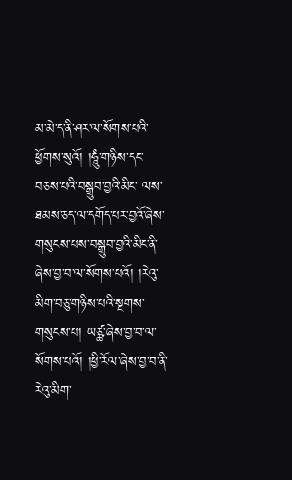མ་མེ་ད་ནི་ཤར་ལ་སོགས་པའི་ཕྱོགས་སུའོ། །ཧཱུཾ་གཉིས་དང་བཅས་པའི་བསྒྲུབ་བྱའི་མིང་ ལས་ཐམས་ཅད་ལ་དགོད་པར་བྱའོ་ཞེས་གསུངས་པས་བསྒྲུབ་བྱའི་མིང་ནི་ཞེས་བྱ་བ་ལ་སོགས་པའོ། །རེའུ་མིག་བཅུ་གཉིས་པའི་སྔགས་གསུངས་པ། ཡཙྪ་ཞེས་བྱ་བ་ལ་སོགས་པའོ། །ཕྱི་རོལ་ཞེས་བྱ་བ་ནི་རེའུ་མིག་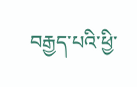བརྒྱད་པའི་ཕྱི་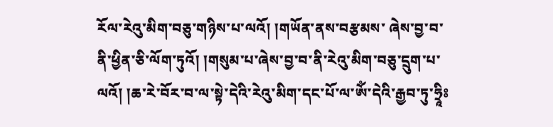རོལ་རེའུ་མིག་བཅུ་གཉིས་པ་ལའོ། །གཡོན་ནས་བརྩམས་ ཞེས་བྱ་བ་ནི་ཕྱིན་ཅི་ལོག་ཏུའོ། །གསུམ་པ་ཞེས་བྱ་བ་ནི་རེའུ་མིག་བཅུ་དྲུག་པ་ལའོ། །ཆ་རེ་བོར་བ་ལ་སྟེ་དེའི་རེའུ་མིག་དང་པོ་ལ་ཨོཾ་དེའི་རྒྱབ་ཏུ་ཧྲཱིཿ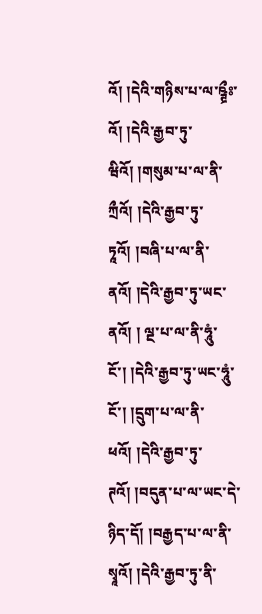འོ། །དེའི་གཉིས་པ་ལ་ཥྚྲྀཿ་འོ། །དེའི་རྒྱབ་ཏུ་ཝིའོ། །གསུམ་པ་ལ་ནི་ཀྲྀའོ། །དེའི་རྒྱབ་ཏུ་ཏཱའོ། །བཞི་པ་ལ་ནི་ནའོ། །དེའི་རྒྱབ་ཏུ་ཡང་ནའོ། ། ལྔ་པ་ལ་ནི་ཧཱུཾ་ངོ་། །དེའི་རྒྱབ་ཏུ་ཡང་ཧཱུཾ་ངོ་། །དྲུག་པ་ལ་ནི་ཕའོ། །དེའི་རྒྱབ་ཏུ་ཊའོ། །བདུན་པ་ལ་ཡང་དེ་ཉིད་དོ། །བརྒྱད་པ་ལ་ནི་སྭཱའོ། །དེའི་རྒྱབ་ཏུ་ནི་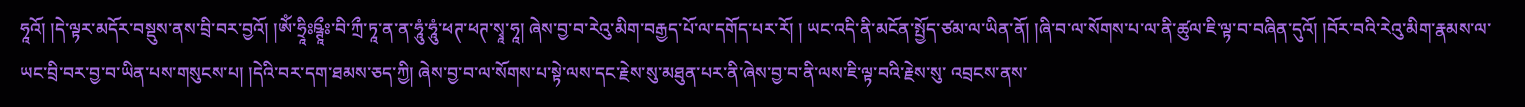ཧཱའོ། །དེ་ལྟར་མདོར་བསྡུས་ནས་བྲི་བར་བྱའོ། །ཨོཾ་ཧྲཱིཿཥྚཱྀཿ་བི་ཀྲྀ་ཏཱ་ན་ན་ཧཱུཾ་ཧཱུཾ་ཕཊ་ཕཊ་སྭཱ་ཧཱ། ཞེས་བྱ་བ་རེའུ་མིག་བརྒྱད་པོ་ལ་དགོད་པར་རོ། ། ཡང་འདི་ནི་མངོན་སྤྱོད་ཙམ་ལ་ཡིན་ནོ། །ཞི་བ་ལ་སོགས་པ་ལ་ནི་ཚུལ་ཇི་ལྟ་བ་བཞིན་དུའོ། །བོར་བའི་རེའུ་མིག་རྣམས་ལ་ཡང་བྲི་བར་བྱ་བ་ཡིན་པས་གསུངས་པ། །དེའི་བར་དག་ཐམས་ཅད་ཀྱི། ཞེས་བྱ་བ་ལ་སོགས་པ་སྟེ་ལས་དང་རྗེས་སུ་མཐུན་པར་ནི་ཞེས་བྱ་བ་ནི་ལས་ཇི་ལྟ་བའི་རྗེས་སུ་ འབྲངས་ནས་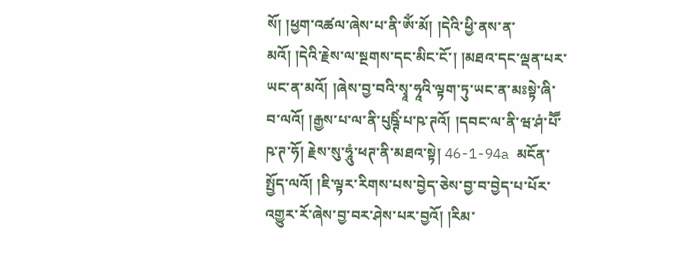སོ། །ཕྱག་འཚལ་ཞེས་པ་ནི་ཨོཾ་མོ། །དེའི་ཕྱི་ནས་ན་མའོ། །དེའི་རྗེས་ལ་སྔགས་དང་མིང་ངོ་། །མཐའ་དང་ལྡན་པར་ཡང་ན་མའོ། །ཞེས་བྱ་བའི་སྭཱ་ཧཱའི་ལྟག་ཏུ་ཡང་ན་མཿསྟེ་ཞི་བ་ལའོ། །རྒྱས་པ་ལ་ནི་པུཥྚིཾ་པ་ཥ་ཊའོ། །དབང་ལ་ནི་ཝ་ཤཾ་པཽ་ཥ་ཊ་ཧོ། རྗེས་སུ་ཧཱུཾ་ཕཊ་ནི་མཐའ་སྟེ། 46-1-94a མངོན་སྤྱོད་ལའོ། །ཇི་ལྟར་རིགས་པས་བྱེད་ཅེས་བྱ་བ་བྱེད་པ་པོར་འགྱུར་རོ་ཞེས་བྱ་བར་ཤེས་པར་བྱའོ། །རིམ་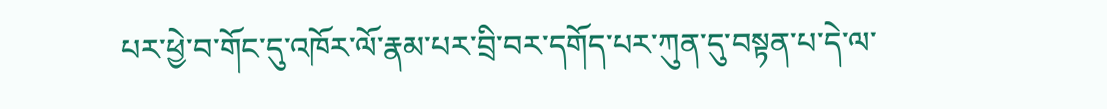པར་ཕྱེ་བ་གོང་དུ་འཁོར་ལོ་རྣམ་པར་བྲི་བར་དགོད་པར་ཀུན་དུ་བསྟན་པ་དེ་ལ་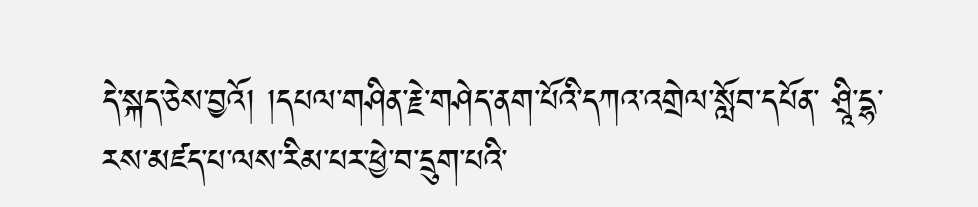དེ་སྐད་ཅེས་བྱའོ། །དཔལ་གཤིན་རྗེ་གཤེད་ནག་པོའི་དཀའ་འགྲེལ་སློབ་དཔོན་ ཤྲཱི་དྷ་རས་མཛད་པ་ལས་རིམ་པར་ཕྱེ་བ་དྲུག་པའི་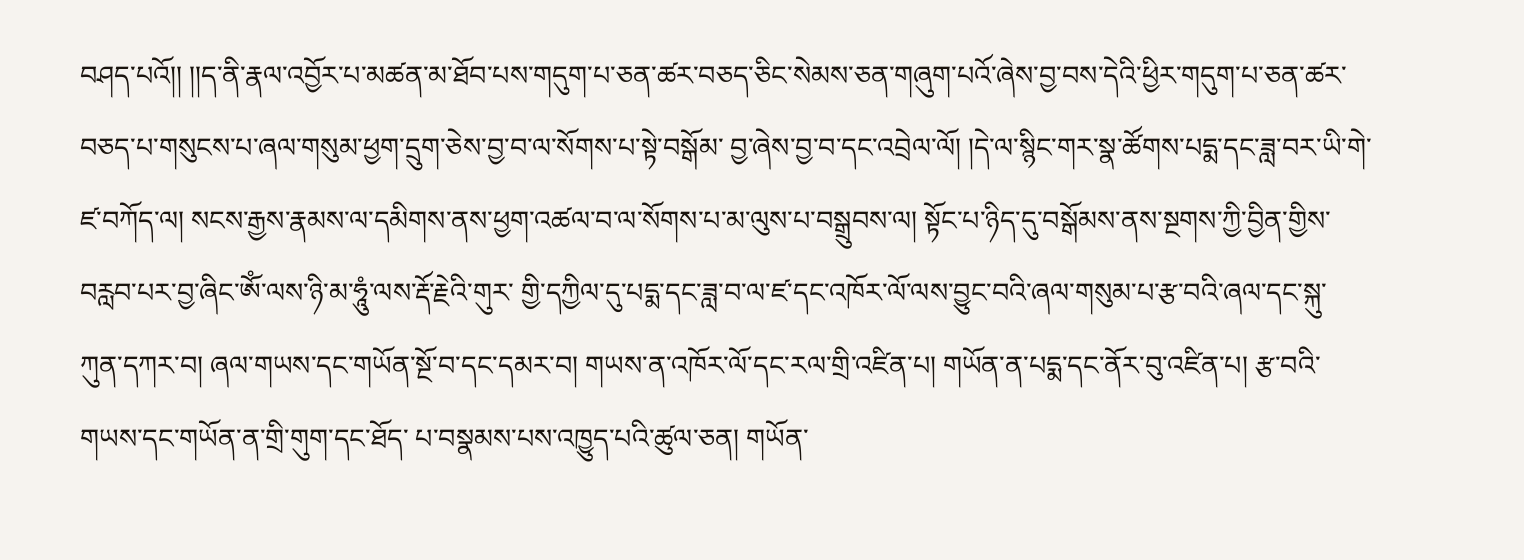བཤད་པའོ།། །།ད་ནི་རྣལ་འབྱོར་པ་མཚན་མ་ཐོབ་པས་གདུག་པ་ཅན་ཚར་བཅད་ཅིང་སེམས་ཅན་གཞུག་པའོ་ཞེས་བྱ་བས་དེའི་ཕྱིར་གདུག་པ་ཅན་ཚར་བཅད་པ་གསུངས་པ་ཞལ་གསུམ་ཕྱག་དྲུག་ཅེས་བྱ་བ་ལ་སོགས་པ་སྟེ་བསྒོམ་ བྱ་ཞེས་བྱ་བ་དང་འབྲེལ་ལོ། །དེ་ལ་སྙིང་གར་སྣ་ཚོགས་པདྨ་དང་ཟླ་བར་ཡི་གེ་ཛ་བཀོད་ལ། སངས་རྒྱས་རྣམས་ལ་དམིགས་ནས་ཕྱག་འཚལ་བ་ལ་སོགས་པ་མ་ལུས་པ་བསྒྲུབས་ལ། སྟོང་པ་ཉིད་དུ་བསྒོམས་ནས་སྔགས་ཀྱི་བྱིན་གྱིས་བརླབ་པར་བྱ་ཞིང་ཨོཾ་ལས་ཉི་མ་ཧཱུཾ་ལས་རྡོ་རྗེའི་གུར་ གྱི་དཀྱིལ་དུ་པདྨ་དང་ཟླ་བ་ལ་ཛ་དང་འཁོར་ལོ་ལས་བྱུང་བའི་ཞལ་གསུམ་པ་རྩ་བའི་ཞལ་དང་སྐུ་ཀུན་དཀར་བ། ཞལ་གཡས་དང་གཡོན་སྔོ་བ་དང་དམར་བ། གཡས་ན་འཁོར་ལོ་དང་རལ་གྲི་འཛིན་པ། གཡོན་ན་པདྨ་དང་ནོར་བུ་འཛིན་པ། རྩ་བའི་གཡས་དང་གཡོན་ན་གྲི་གུག་དང་ཐོད་ པ་བསྣམས་པས་འཁྱུད་པའི་ཚུལ་ཅན། གཡོན་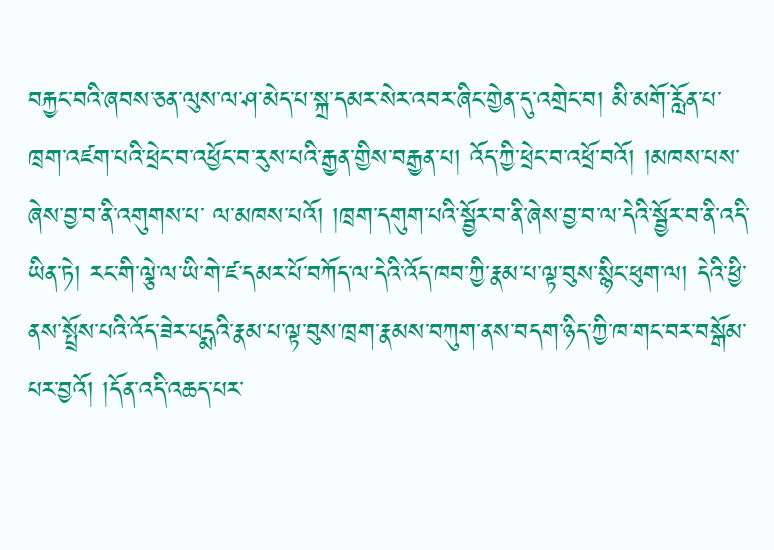བརྐྱང་བའི་ཞབས་ཅན་ལུས་ལ་ཤ་མེད་པ་སྐྲ་དམར་སེར་འབར་ཞིང་གྱེན་དུ་འགྲེང་བ། མི་མགོ་རློན་པ་ཁྲག་འཛག་པའི་ཕྲེང་བ་འཕྱོང་བ་རུས་པའི་རྒྱན་གྱིས་བརྒྱན་པ། འོད་ཀྱི་ཕྲེང་བ་འཕྲོ་བའོ། །མཁས་པས་ཞེས་བྱ་བ་ནི་འགུགས་པ་ ལ་མཁས་པའོ། །ཁྲག་དགུག་པའི་སྦྱོར་བ་ནི་ཞེས་བྱ་བ་ལ་དེའི་སྦྱོར་བ་ནི་འདི་ཡིན་ཏེ། རང་གི་ལྕེ་ལ་ཡི་གེ་ཛ་དམར་པོ་བཀོད་ལ་དེའི་འོད་ཁབ་ཀྱི་རྣམ་པ་ལྟ་བུས་སྙིང་ཕུག་ལ། དེའི་ཕྱི་ནས་སྤྲོས་པའི་འོད་ཟེར་པདྨའི་རྣམ་པ་ལྟ་བུས་ཁྲག་རྣམས་བཀུག་ནས་བདག་ཉིད་ཀྱི་ཁ་གང་བར་བསྒོམ་ པར་བྱའོ། །དོན་འདི་འཆད་པར་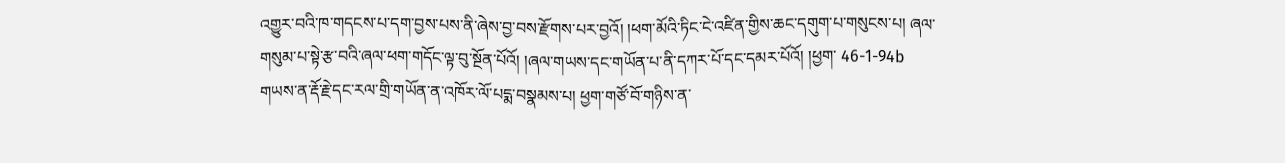འགྱུར་བའི་ཁ་གདངས་པ་དག་བྱས་པས་ནི་ཞེས་བྱ་བས་རྫོགས་པར་བྱའོ། །ཕག་མོའི་ཏིང་ངེ་འཛིན་གྱིས་ཆང་དགུག་པ་གསུངས་པ། ཞལ་གསུམ་པ་སྟེ་རྩ་བའི་ཞལ་ཕག་གདོང་ལྟ་བུ་སྔོན་པོའོ། །ཞལ་གཡས་དང་གཡོན་པ་ནི་དཀར་པོ་དང་དམར་པོའོ། །ཕྱག་ 46-1-94b གཡས་ན་རྡོ་རྗེ་དང་རལ་གྲི་གཡོན་ན་འཁོར་ལོ་པདྨ་བསྣམས་པ། ཕྱག་གཙོ་བོ་གཉིས་ན་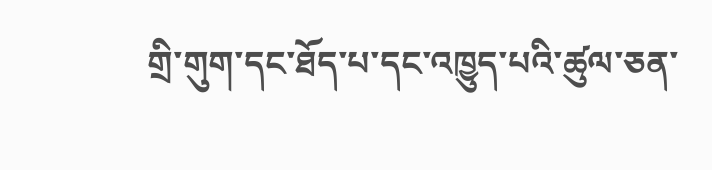གྲི་གུག་དང་ཐོད་པ་དང་འཁྱུད་པའི་ཚུལ་ཅན་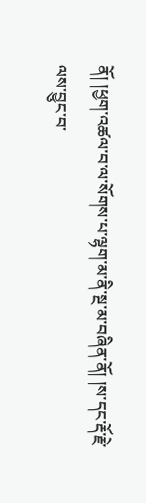ནོ། །ཕྱག་འཚལ་བ་ལ་སོགས་པ་ལྷག་མ་ནི་སྔ་མ་བཞིན་ནོ། །ས་དང་རྡོ་རྗེ་ལས་བྱུང་བ་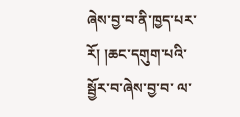ཞེས་བྱ་བ་ནི་ཁྱད་པར་རོ། །ཆང་དགུག་པའི་སྦྱོར་བ་ཞེས་བྱ་བ་ ལ་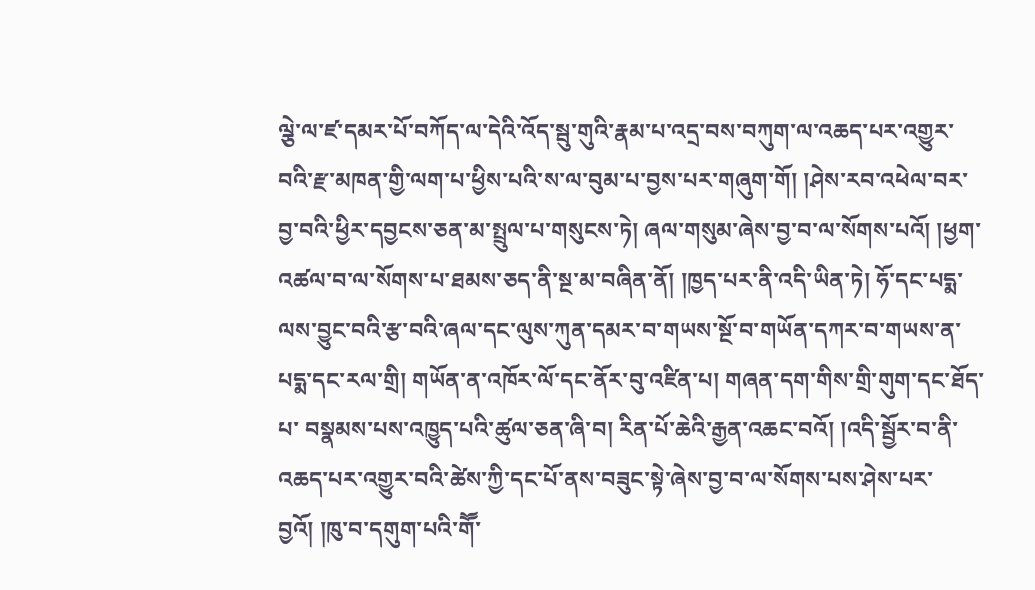ལྕེ་ལ་ཛ་དམར་པོ་བཀོད་ལ་དེའི་འོད་སྦུ་གུའི་རྣམ་པ་འདྲ་བས་བཀུག་ལ་འཆད་པར་འགྱུར་བའི་རྫ་མཁན་གྱི་ལག་པ་ཕྱིས་པའི་ས་ལ་བུམ་པ་བྱས་པར་གཞུག་གོ། །ཤེས་རབ་འཕེལ་བར་བྱ་བའི་ཕྱིར་དབྱངས་ཅན་མ་སྤྲུལ་པ་གསུངས་ཏེ། ཞལ་གསུམ་ཞེས་བྱ་བ་ལ་སོགས་པའོ། །ཕྱག་ འཚལ་བ་ལ་སོགས་པ་ཐམས་ཅད་ནི་སྔ་མ་བཞིན་ནོ། །ཁྱད་པར་ནི་འདི་ཡིན་ཏེ། ཧོ་དང་པདྨ་ལས་བྱུང་བའི་རྩ་བའི་ཞལ་དང་ལུས་ཀུན་དམར་བ་གཡས་སྔོ་བ་གཡོན་དཀར་བ་གཡས་ན་པདྨ་དང་རལ་གྲི། གཡོན་ན་འཁོར་ལོ་དང་ནོར་བུ་འཛིན་པ། གཞན་དག་གིས་གྲི་གུག་དང་ཐོད་པ་ བསྣམས་པས་འཁྱུད་པའི་ཚུལ་ཅན་ཞི་བ། རིན་པོ་ཆེའི་རྒྱན་འཆང་བའོ། །འདི་སྦྱོར་བ་ནི་འཆད་པར་འགྱུར་བའི་ཚེས་ཀྱི་དང་པོ་ནས་བཟུང་སྟེ་ཞེས་བྱ་བ་ལ་སོགས་པས་ཤེས་པར་བྱའོ། །ཁུ་བ་དགུག་པའི་གཽ་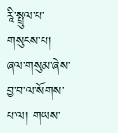རཱི་སྤྲུལ་པ་གསུངས་པ། ཞལ་གསུམ་ཞེས་བྱ་བ་ལ་སོགས་པ་ལ། གཡས་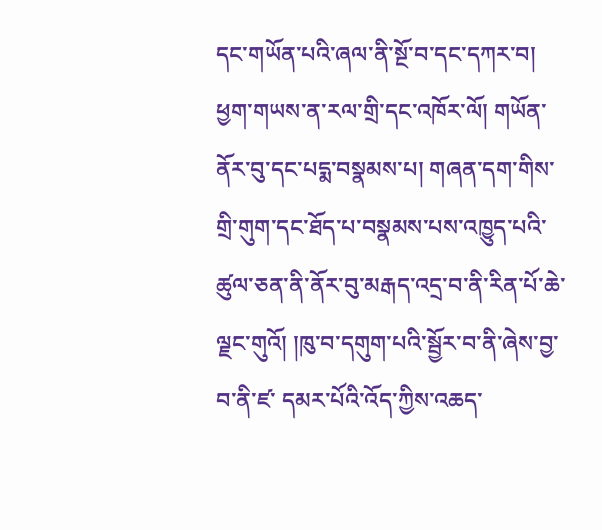དང་གཡོན་པའི་ཞལ་ནི་སྔོ་བ་དང་དཀར་བ། ཕྱག་གཡས་ན་རལ་གྲི་དང་འཁོར་ལོ། གཡོན་ནོར་བུ་དང་པདྨ་བསྣམས་པ། གཞན་དག་གིས་གྲི་གུག་དང་ཐོད་པ་བསྣམས་པས་འཁྱུད་པའི་ཚུལ་ཅན་ནི་ནོར་བུ་མརྒད་འདྲ་བ་ནི་རིན་པོ་ཆེ་ལྗང་གུའོ། །ཁུ་བ་དགུག་པའི་སྦྱོར་བ་ནི་ཞེས་བྱ་བ་ནི་ཛ་ དམར་པོའི་འོད་ཀྱིས་འཆད་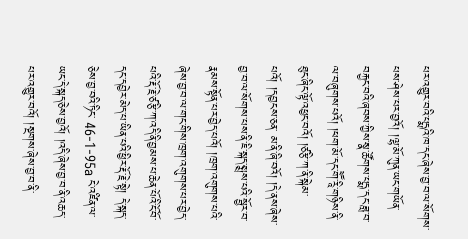པར་འགྱུར་བའི་པདྨའི་ཁ་དང་ཞེས་བྱ་བ་ལ་སོགས་པས་ཤེས་པར་བྱའོ། །ལྷ་མོ་ཀུན་ཡང་གཡོན་བརྐྱང་བའི་ཞབས་ཀྱིས་སྣ་ཚོགས་པདྨ་དང་ཟླ་བ་ལ་བཞུགས་པའོ། །ཕག་མོ་དང་གཽ་རཱི་གཉིས་ནི་ཐུང་ཞིང་ལྟོ་འཕྱང་བའོ། །ཙརྩི་ཀ་ནི་སྐེམ་པའོ། །དབྱངས་ཅན་ མ་ནི་ཞི་བའོ། །དེ་ནས་ཞེས་བྱ་བ་ལ་སོགས་པས་ནི་ཇི་སྐད་སྨྲས་པའི་སྦྱོར་བ་རྣམས་སྟོན་པར་བྱེད་པའོ། །ཁྲག་འགུགས་པའི་ཞེས་བྱ་བ་ལ་གང་གིས་ཁྲག་འགུགས་པར་བྱེད་པའི་རྡོ་རྗེ་ཙརྩི་ཀ་འདི་ནི་བྱམས་པ་ཆེན་པོའི་ངོ་བོ་དང་དབྱེར་མེད་པ་ཡིན་པའི་ཕྱིར་རྡོ་རྗེ་སྟེ། དེ་སྐད་ཅེས་བྱ་བའི་ཏིང་ 46-1-95a ངེ་འཛིན་ལ་ཡང་དེ་སྐད་ཅེས་བྱའོ། །འདི་ཞེས་བྱ་བ་ནི་འཆད་པར་འགྱུར་བའོ། །སྔགས་ཞེས་བྱ་བ་ནི་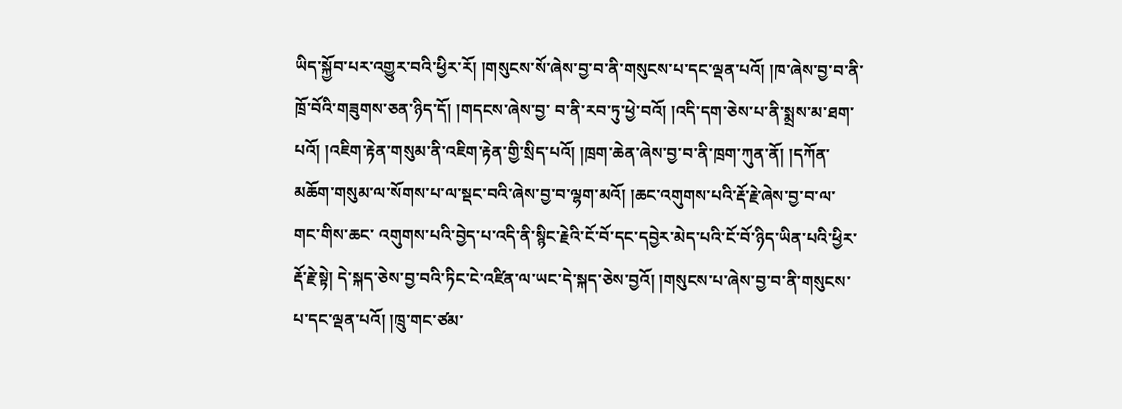ཡིད་སྐྱོབ་པར་འགྱུར་བའི་ཕྱིར་རོ། །གསུངས་སོ་ཞེས་བྱ་བ་ནི་གསུངས་པ་དང་ལྡན་པའོ། །ཁ་ཞེས་བྱ་བ་ནི་ཁྲོ་བོའི་གཟུགས་ཅན་ཉིད་དོ། །གདངས་ཞེས་བྱ་ བ་ནི་རབ་ཏུ་ཕྱེ་བའོ། །འདི་དག་ཅེས་པ་ནི་སྨྲས་མ་ཐག་པའོ། །འཇིག་རྟེན་གསུམ་ནི་འཇིག་རྟེན་གྱི་སྲིད་པའོ། །ཁྲག་ཆེན་ཞེས་བྱ་བ་ནི་ཁྲག་ཀུན་ནོ། །དཀོན་མཆོག་གསུམ་ལ་སོགས་པ་ལ་སྡང་བའི་ཞེས་བྱ་བ་ལྷག་མའོ། །ཆང་འགུགས་པའི་རྡོ་རྗེ་ཞེས་བྱ་བ་ལ་གང་གིས་ཆང་ འགུགས་པའི་བྱེད་པ་འདི་ནི་སྙིང་རྗེའི་ངོ་བོ་དང་དབྱེར་མེད་པའི་ངོ་བོ་ཉིད་ཡིན་པའི་ཕྱིར་རྡོ་རྗེ་སྟེ། དེ་སྐད་ཅེས་བྱ་བའི་ཏིང་ངེ་འཛིན་ལ་ཡང་དེ་སྐད་ཅེས་བྱའོ། །གསུངས་པ་ཞེས་བྱ་བ་ནི་གསུངས་པ་དང་ལྡན་པའོ། །ཁྲུ་གང་ཙམ་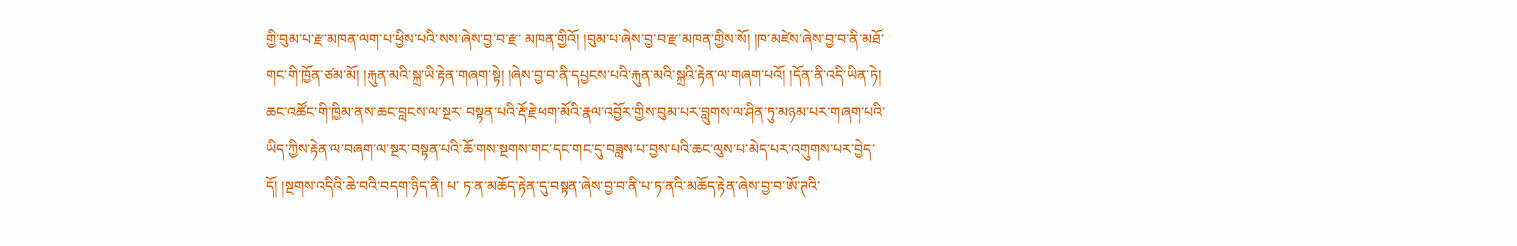གྱི་བུམ་པ་རྫ་མཁན་ལག་པ་ཕྱིས་པའི་སས་ཞེས་བྱ་བ་རྫ་ མཁན་གྱིའོ། །བུམ་པ་ཞེས་བྱ་བ་རྫ་མཁན་གྱིས་སོ། །ཁ་མཛེས་ཞེས་བྱ་བ་ནི་མཐོ་གང་གི་ཁྱོན་ཙམ་མོ། །རྐུན་མའི་སྐྲ་ཡི་རྟེན་གཞག་སྟེ། །ཞེས་བྱ་བ་ནི་དཔྱངས་པའི་རྐུན་མའི་སྐྲའི་རྟེན་ལ་གཞག་པའོ། །དོན་ནི་འདི་ཡིན་ཏེ། ཆང་འཚོང་གི་ཁྱིམ་ནས་ཆང་བླངས་ལ་སྔར་ བསྟན་པའི་རྡོ་རྗེ་ཕག་མོའི་རྣལ་འབྱོར་གྱིས་བུམ་པར་བླུགས་ལ་ཤིན་ཏུ་མཉམ་པར་གཞག་པའི་ཡིད་ཀྱིས་རྟེན་ལ་བཞག་ལ་སྔར་བསྟན་པའི་ཆོ་གས་སྔགས་གང་དང་གང་དུ་བཟླས་པ་བྱས་པའི་ཆང་ལུས་པ་མེད་པར་འགུགས་པར་བྱེད་དོ། །སྔགས་འདིའི་ཆེ་བའི་བདག་ཉིད་ནི། པ་ ཏ་ན་མཆོད་རྟེན་དུ་བསྟན་ཞེས་བྱ་བ་ནི་པ་ཏ་ནའི་མཆོད་རྟེན་ཞེས་བྱ་བ་ཨོ་ཊའི་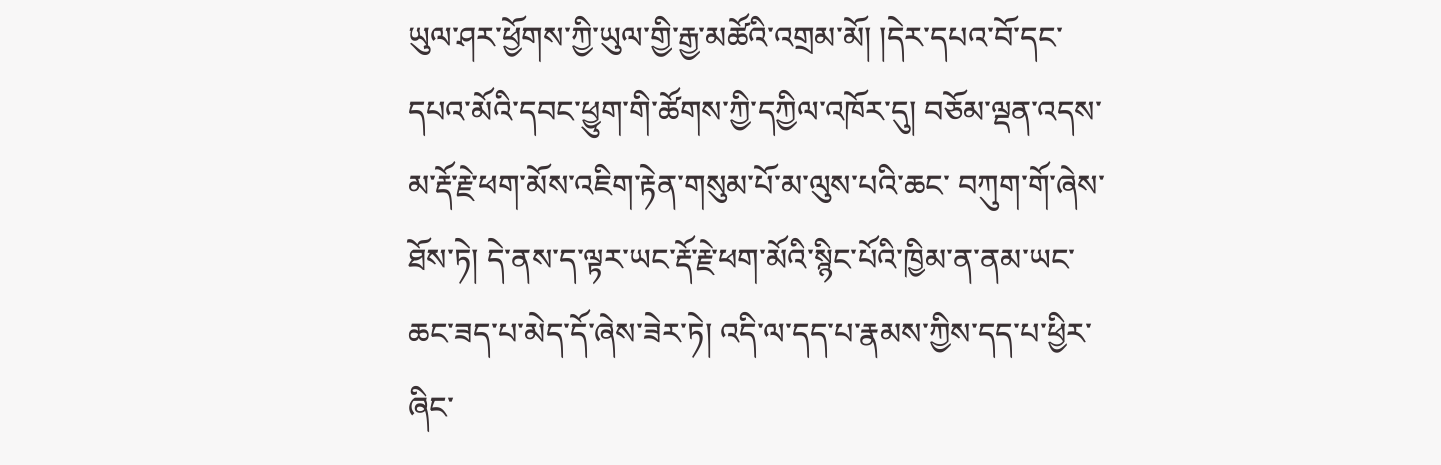ཡུལ་ཤར་ཕྱོགས་ཀྱི་ཡུལ་གྱི་རྒྱ་མཚོའི་འགྲམ་མོ། །དེར་དཔའ་བོ་དང་དཔའ་མོའི་དབང་ཕྱུག་གི་ཚོགས་ཀྱི་དཀྱིལ་འཁོར་དུ། བཅོམ་ལྡན་འདས་མ་རྡོ་རྗེ་ཕག་མོས་འཇིག་རྟེན་གསུམ་པོ་མ་ལུས་པའི་ཆང་ བཀུག་གོ་ཞེས་ཐོས་ཏེ། དེ་ནས་ད་ལྟར་ཡང་རྡོ་རྗེ་ཕག་མོའི་སྙིང་པོའི་ཁྱིམ་ན་ནམ་ཡང་ཆང་ཟད་པ་མེད་དོ་ཞེས་ཟེར་ཏེ། འདི་ལ་དད་པ་རྣམས་ཀྱིས་དད་པ་ཕྱིར་ཞིང་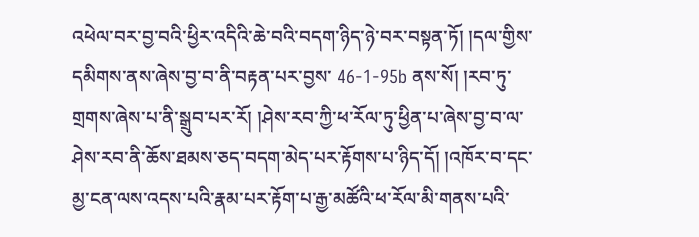འཕེལ་བར་བྱ་བའི་ཕྱིར་འདིའི་ཆེ་བའི་བདག་ཉིད་ཉེ་བར་བསྟན་ཏོ། །དལ་གྱིས་དམིགས་ནས་ཞེས་བྱ་བ་ནི་བརྟན་པར་བྱས་ 46-1-95b ནས་སོ། །རབ་ཏུ་གྲགས་ཞེས་པ་ནི་སྒྲུབ་པར་རོ། །ཤེས་རབ་ཀྱི་ཕ་རོལ་ཏུ་ཕྱིན་པ་ཞེས་བྱ་བ་ལ་ཤེས་རབ་ནི་ཆོས་ཐམས་ཅད་བདག་མེད་པར་རྟོགས་པ་ཉིད་དོ། །འཁོར་བ་དང་མྱ་ངན་ལས་འདས་པའི་རྣམ་པར་རྟོག་པ་རྒྱ་མཚོའི་ཕ་རོལ་མི་གནས་པའི་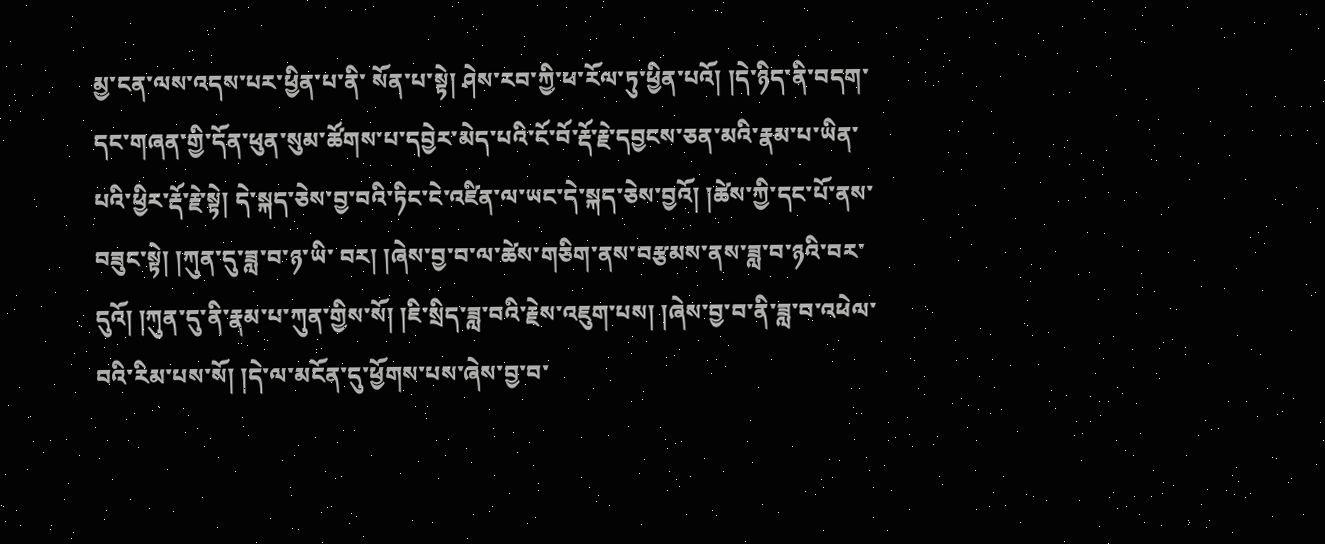མྱ་ངན་ལས་འདས་པར་ཕྱིན་པ་ནི་ སོན་པ་སྟེ། ཤེས་རབ་ཀྱི་ཕ་རོལ་ཏུ་ཕྱིན་པའོ། །དེ་ཉིད་ནི་བདག་དང་གཞན་གྱི་དོན་ཕུན་སུམ་ཚོགས་པ་དབྱེར་མེད་པའི་ངོ་བོ་རྡོ་རྗེ་དབྱངས་ཅན་མའི་རྣམ་པ་ཡིན་པའི་ཕྱིར་རྡོ་རྗེ་སྟེ། དེ་སྐད་ཅེས་བྱ་བའི་ཏིང་ངེ་འཛིན་ལ་ཡང་དེ་སྐད་ཅེས་བྱའོ། །ཚེས་ཀྱི་དང་པོ་ནས་བཟུང་སྟེ། །ཀུན་དུ་ཟླ་བ་ཉ་ཡི་ བར། །ཞེས་བྱ་བ་ལ་ཚེས་གཅིག་ནས་བརྩམས་ནས་ཟླ་བ་ཉའི་བར་དུའོ། །ཀུན་དུ་ནི་རྣམ་པ་ཀུན་གྱིས་སོ། །ཇི་སྲིད་ཟླ་བའི་རྗེས་འཇུག་པས། །ཞེས་བྱ་བ་ནི་ཟླ་བ་འཕེལ་བའི་རིམ་པས་སོ། །དེ་ལ་མངོན་དུ་ཕྱོགས་པས་ཞེས་བྱ་བ་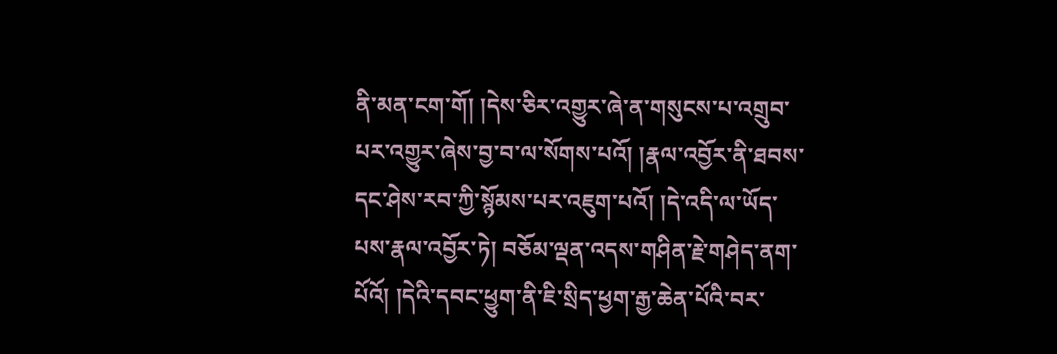ནི་མན་ངག་གོ། །དེས་ཅིར་འགྱུར་ཞེ་ན་གསུངས་པ་འགྲུབ་ པར་འགྱུར་ཞེས་བྱ་བ་ལ་སོགས་པའོ། །རྣལ་འབྱོར་ནི་ཐབས་དང་ཤེས་རབ་ཀྱི་སྙོམས་པར་འཇུག་པའོ། །དེ་འདི་ལ་ཡོད་པས་རྣལ་འབྱོར་ཏེ། བཅོམ་ལྡན་འདས་གཤིན་རྗེ་གཤེད་ནག་པོའོ། །དེའི་དབང་ཕྱུག་ནི་ཇི་སྲིད་ཕྱག་རྒྱ་ཆེན་པོའི་བར་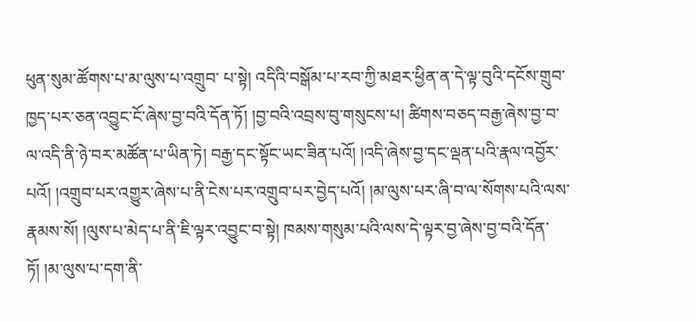ཕུན་སུམ་ཚོགས་པ་མ་ལུས་པ་འགྲུབ་ པ་སྟེ། འདིའི་བསྒོམ་པ་རབ་ཀྱི་མཐར་ཕྱིན་ན་དེ་ལྟ་བུའི་དངོས་གྲུབ་ཁྱད་པར་ཅན་འབྱུང་ངོ་ཞེས་བྱ་བའི་དོན་ཏོ། །བྱ་བའི་འབྲས་བུ་གསུངས་པ། ཚིགས་བཅད་བརྒྱ་ཞེས་བྱ་བ་ལ་འདི་ནི་ཉེ་བར་མཚོན་པ་ཡིན་ཏེ། བརྒྱ་དང་སྟོང་ཡང་ཟིན་པའོ། །འདི་ཞེས་བྱ་དང་ལྡན་པའི་རྣལ་འབྱོར་ པའོ། །འགྲུབ་པར་འགྱུར་ཞེས་པ་ནི་ངེས་པར་འགྲུབ་པར་བྱེད་པའོ། །མ་ལུས་པར་ཞི་བ་ལ་སོགས་པའི་ལས་རྣམས་སོ། །ལུས་པ་མེད་པ་ནི་ཇི་ལྟར་འབྱུང་བ་སྟེ། ཁམས་གསུམ་པའི་ལས་དེ་ལྟར་བྱ་ཞེས་བྱ་བའི་དོན་ཏོ། །མ་ལུས་པ་དག་ནི་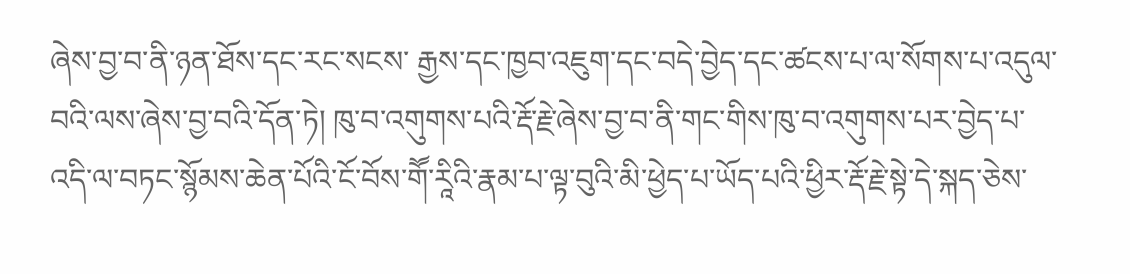ཞེས་བྱ་བ་ནི་ཉན་ཐོས་དང་རང་སངས་ རྒྱས་དང་ཁྱབ་འཇུག་དང་བདེ་བྱེད་དང་ཚངས་པ་ལ་སོགས་པ་འདུལ་བའི་ལས་ཞེས་བྱ་བའི་དོན་ཏེ། ཁུ་བ་འགུགས་པའི་རྡོ་རྗེ་ཞེས་བྱ་བ་ནི་གང་གིས་ཁུ་བ་འགུགས་པར་བྱེད་པ་འདི་ལ་བཏང་སྙོམས་ཆེན་པོའི་ངོ་བོས་གཽ་རཱིའི་རྣམ་པ་ལྟ་བུའི་མི་ཕྱེད་པ་ཡོད་པའི་ཕྱིར་རྡོ་རྗེ་སྟེ་དེ་སྐད་ཅེས་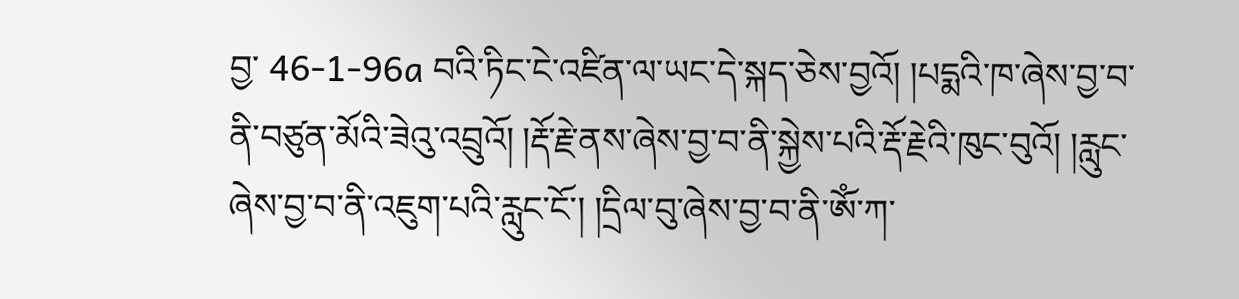བྱ་ 46-1-96a བའི་ཏིང་ངེ་འཛིན་ལ་ཡང་དེ་སྐད་ཅེས་བྱའོ། །པདྨའི་ཁ་ཞེས་བྱ་བ་ནི་བཙུན་མོའི་ཟེའུ་འབྲུའོ། །རྡོ་རྗེ་ནས་ཞེས་བྱ་བ་ནི་སྐྱེས་པའི་རྡོ་རྗེའི་ཁུང་བུའོ། །རླུང་ཞེས་བྱ་བ་ནི་འཇུག་པའི་རླུང་ངོ་། །དྲིལ་བུ་ཞེས་བྱ་བ་ནི་ཨོཾ་ཀ་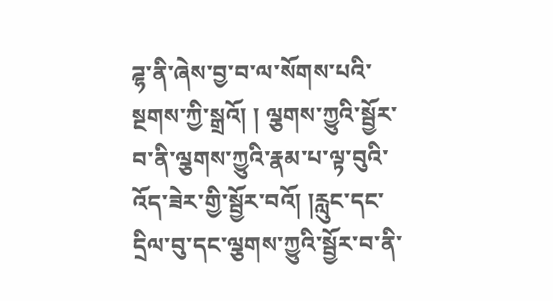ཌྷ་ནི་ཞེས་བྱ་བ་ལ་སོགས་པའི་སྔགས་ཀྱི་སྒྲའོ། ། ལྕགས་ཀྱུའི་སྦྱོར་བ་ནི་ལྕགས་ཀྱུའི་རྣམ་པ་ལྟ་བུའི་འོད་ཟེར་གྱི་སྦྱོར་བའོ། །རླུང་དང་དྲིལ་བུ་དང་ལྕགས་ཀྱུའི་སྦྱོར་བ་ནི་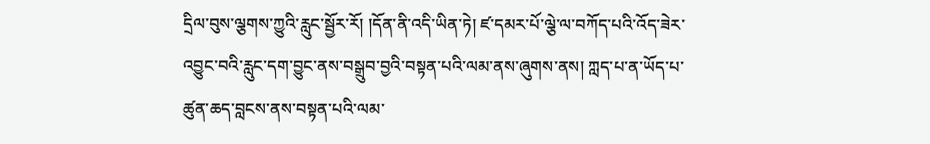དྲིལ་བུས་ལྕགས་ཀྱུའི་རླུང་སྦྱོར་རོ། །དོན་ནི་འདི་ཡིན་ཏེ། ཛ་དམར་པོ་ལྕེ་ལ་བཀོད་པའི་འོད་ཟེར་འབྱུང་བའི་རླུང་དག་བྱུང་ནས་བསྒྲུབ་བྱའི་བསྟན་པའི་ལམ་ནས་ཞུགས་ནས། ཀླད་པ་ན་ཡོད་པ་ཚུན་ཆད་བླངས་ནས་བསྟན་པའི་ལམ་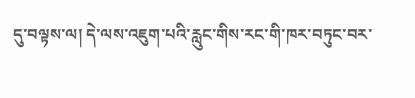དུ་བལྟས་ལ། དེ་ལས་འཇུག་པའི་རླུང་གིས་རང་གི་ཁར་བཏུང་བར་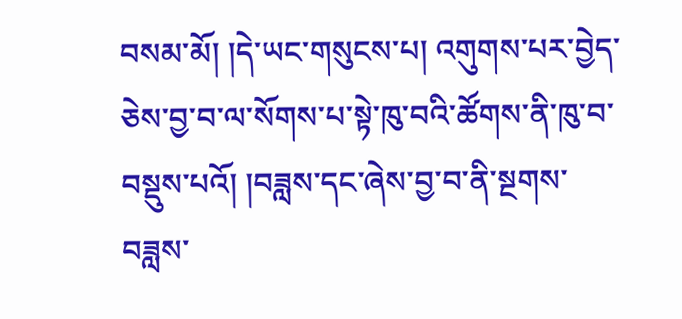བསམ་མོ། །དེ་ཡང་གསུངས་པ། འགུགས་པར་བྱེད་ཅེས་བྱ་བ་ལ་སོགས་པ་སྟེ་ཁུ་བའི་ཚོགས་ནི་ཁུ་བ་བསྡུས་པའོ། །བཟླས་དང་ཞེས་བྱ་བ་ནི་སྔགས་བཟླས་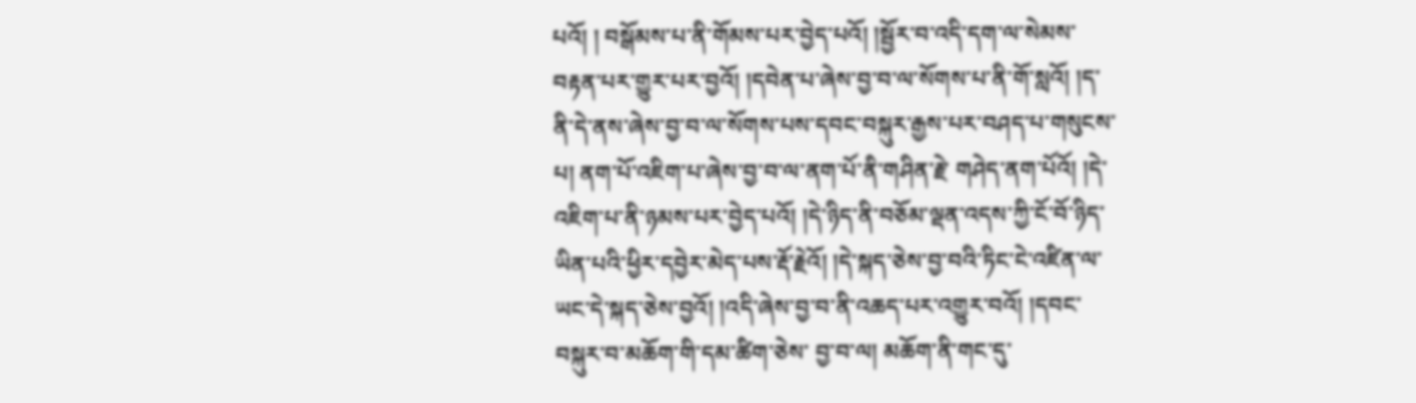པའོ། ། བསྒོམས་པ་ནི་གོམས་པར་བྱེད་པའོ། །སྦྱོར་བ་འདི་དག་ལ་སེམས་བརྟན་པར་གྱུར་པར་བྱའོ། །དབེན་པ་ཞེས་བྱ་བ་ལ་སོགས་པ་ནི་གོ་སླའོ། །ད་ནི་དེ་ནས་ཞེས་བྱ་བ་ལ་སོགས་པས་དབང་བསྐུར་རྒྱས་པར་བཤད་པ་གསུངས་པ། ནག་པོ་འཇིག་པ་ཞེས་བྱ་བ་ལ་ནག་པོ་ནི་གཤིན་རྗེ་ གཤེད་ནག་པོའོ། །དེ་འཇིག་པ་ནི་ཉམས་པར་བྱེད་པའོ། །དེ་ཉིད་ནི་བཅོམ་ལྡན་འདས་ཀྱི་ངོ་བོ་ཉིད་ཡིན་པའི་ཕྱིར་དབྱེར་མེད་པས་རྡོ་རྗེའོ། །དེ་སྐད་ཅེས་བྱ་བའི་ཏིང་ངེ་འཛིན་ལ་ཡང་དེ་སྐད་ཅེས་བྱའོ། །འདི་ཞེས་བྱ་བ་ནི་འཆད་པར་འགྱུར་བའོ། །དབང་བསྐུར་བ་མཆོག་གི་དམ་ཚིག་ཅེས་ བྱ་བ་ལ། མཆོག་ནི་གང་དུ་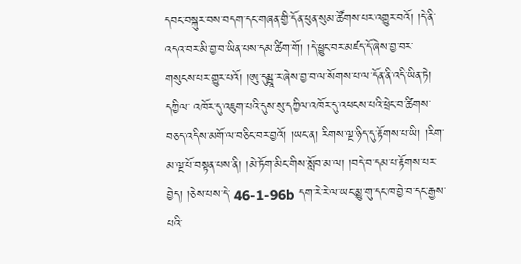དབང་བསྐུར་བས་བདག་དང་གཞན་གྱི་དོན་ཕུན་སུམ་ཚོགས་པར་འགྱུར་བའོ། །དེ་ནི་འདའ་བར་མི་བྱ་བ་ཡིན་པས་དམ་ཚིག་གོ། །དེ་ཕྱུང་བར་མཛད་དོ་ཞེས་བྱ་བར་གསུངས་པར་གྱུར་པའོ། །ཨུ་དུམྦཱ་ར་ཞེས་བྱ་བ་ལ་སོགས་པ་ལ་དོན་ནི་འདི་ཡིན་ཏེ། དཀྱིལ་ འཁོར་དུ་འཇུག་པའི་དུས་སུ་དཀྱིལ་འཁོར་དུ་འཕངས་པའི་ཕྲེང་བ་ཚིགས་བཅད་འདིས་མགོ་ལ་བཅིང་བར་བྱའོ། །ཡང་ན། རིགས་ལྔ་ཉིད་དུ་རྟོགས་པ་ཡི། །རིག་མ་ལྔ་པོ་བསྟན་པས་ནི། །མེ་ཏོག་མིང་གིས་སློབ་མ་ལ། །བདེ་བ་དམ་པ་རྟོགས་པར་བྱེད། །ཅེས་པས་དེ་ 46-1-96b དག་རེ་རེ་ལ་ཡང་མྱུ་གུ་དང་ཁ་བྱེ་བ་དང་རྒྱས་པའི་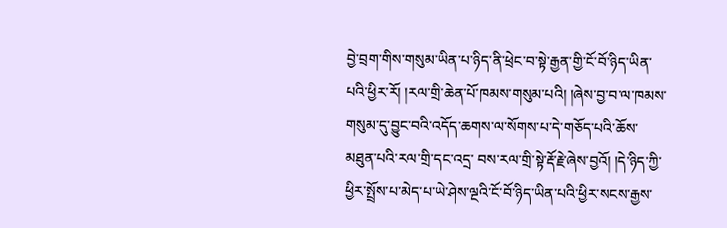བྱེ་བྲག་གིས་གསུམ་ཡིན་པ་ཉིད་ནི་ཕྲེང་བ་སྟེ་རྒྱན་གྱི་ངོ་བོ་ཉིད་ཡིན་པའི་ཕྱིར་རོ། །རལ་གྲི་ཆེན་པོ་ཁམས་གསུམ་པའི། །ཞེས་བྱ་བ་ལ་ཁམས་གསུམ་དུ་བྱུང་བའི་འདོད་ཆགས་ལ་སོགས་པ་དེ་གཅོད་པའི་ཆོས་མཐུན་པའི་རལ་གྲི་དང་འདྲ་ བས་རལ་གྲི་སྟེ་རྡོ་རྗེ་ཞེས་བྱའོ། །དེ་ཉིད་ཀྱི་ཕྱིར་སྤྲོས་པ་མེད་པ་ཡེ་ཤེས་ལྔའི་ངོ་བོ་ཉིད་ཡིན་པའི་ཕྱིར་སངས་རྒྱས་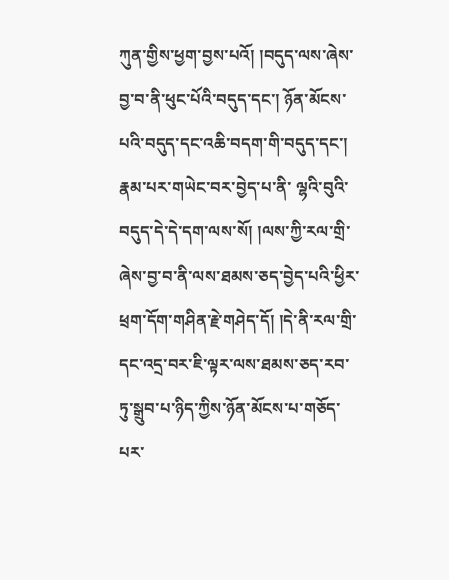ཀུན་གྱིས་ཕྱག་བྱས་པའོ། །བདུད་ལས་ཞེས་བྱ་བ་ནི་ཕུང་པོའི་བདུད་དང་། ཉོན་མོངས་པའི་བདུད་དང་འཆི་བདག་གི་བདུད་དང་། རྣམ་པར་གཡེང་བར་བྱེད་པ་ནི་ ལྷའི་བུའི་བདུད་དེ་དེ་དག་ལས་སོ། །ལས་ཀྱི་རལ་གྲི་ཞེས་བྱ་བ་ནི་ལས་ཐམས་ཅད་བྱེད་པའི་ཕྱིར་ཕྲག་དོག་གཤིན་རྗེ་གཤེད་དོ། །དེ་ནི་རལ་གྲི་དང་འདྲ་བར་ཇི་ལྟར་ལས་ཐམས་ཅད་རབ་ཏུ་སྒྲུབ་པ་ཉིད་ཀྱིས་ཉོན་མོངས་པ་གཅོད་པར་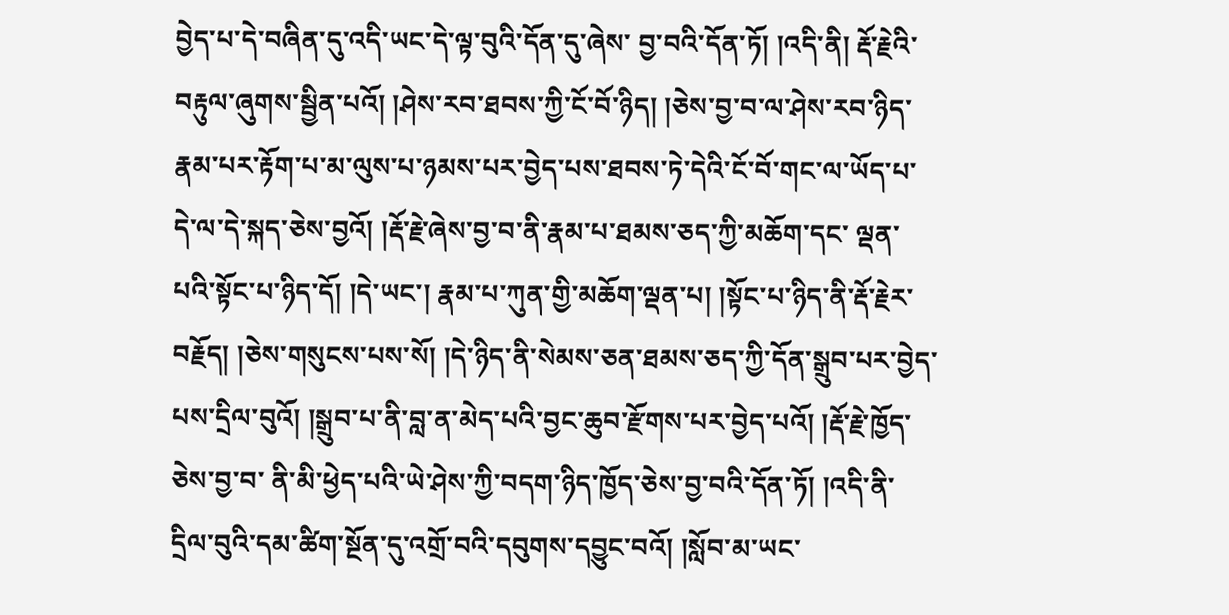བྱེད་པ་དེ་བཞིན་དུ་འདི་ཡང་དེ་ལྟ་བུའི་དོན་དུ་ཞེས་ བྱ་བའི་དོན་ཏོ། །འདི་ནི། རྡོ་རྗེའི་བརྟུལ་ཞུགས་སྦྱིན་པའོ། །ཤེས་རབ་ཐབས་ཀྱི་ངོ་བོ་ཉིད། །ཅེས་བྱ་བ་ལ་ཤེས་རབ་ཉིད་རྣམ་པར་རྟོག་པ་མ་ལུས་པ་ཉམས་པར་བྱེད་པས་ཐབས་ཏེ་དེའི་ངོ་བོ་གང་ལ་ཡོད་པ་དེ་ལ་དེ་སྐད་ཅེས་བྱའོ། །རྡོ་རྗེ་ཞེས་བྱ་བ་ནི་རྣམ་པ་ཐམས་ཅད་ཀྱི་མཆོག་དང་ ལྡན་པའི་སྟོང་པ་ཉིད་དོ། །དེ་ཡང་། རྣམ་པ་ཀུན་གྱི་མཆོག་ལྡན་པ། །སྟོང་པ་ཉིད་ནི་རྡོ་རྗེར་བརྗོད། །ཅེས་གསུངས་པས་སོ། །དེ་ཉིད་ནི་སེམས་ཅན་ཐམས་ཅད་ཀྱི་དོན་སྒྲུབ་པར་བྱེད་པས་དྲིལ་བུའོ། །སྒྲུབ་པ་ནི་བླ་ན་མེད་པའི་བྱང་ཆུབ་རྫོགས་པར་བྱེད་པའོ། །རྡོ་རྗེ་ཁྱོད་ཅེས་བྱ་བ་ ནི་མི་ཕྱེད་པའི་ཡེ་ཤེས་ཀྱི་བདག་ཉིད་ཁྱོད་ཅེས་བྱ་བའི་དོན་ཏོ། །འདི་ནི་དྲིལ་བུའི་དམ་ཚིག་སྔོན་དུ་འགྲོ་བའི་དབུགས་དབྱུང་བའོ། །སློབ་མ་ཡང་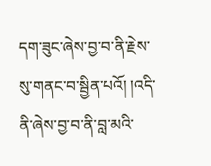དག་ཟུང་ཞེས་བྱ་བ་ནི་རྗེས་སུ་གནང་བ་སྦྱིན་པའོ། །འདི་ནི་ཞེས་བྱ་བ་ནི་བླ་མའི་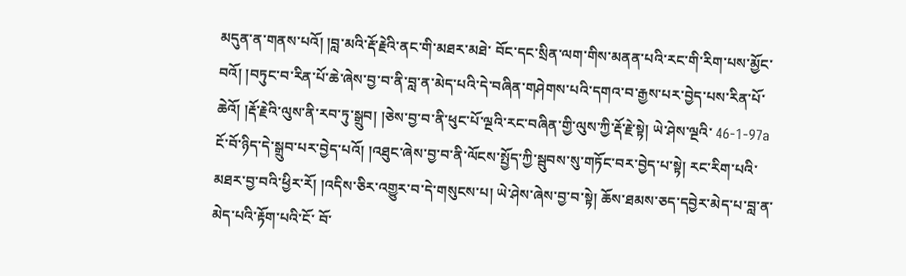མདུན་ན་གནས་པའོ། །བླ་མའི་རྡོ་རྗེའི་ནང་གི་མཐར་མཐེ་ བོང་དང་སྲིན་ལག་གིས་མནན་པའི་རང་གི་རིག་པས་མྱོང་བའོ། །བཏུང་བ་རིན་པོ་ཆེ་ཞེས་བྱ་བ་ནི་བླ་ན་མེད་པའི་དེ་བཞིན་གཤེགས་པའི་དགའ་བ་རྒྱས་པར་བྱེད་པས་རིན་པོ་ཆེའོ། །རྡོ་རྗེའི་ལུས་ནི་རབ་ཏུ་སྒྲུབ། །ཅེས་བྱ་བ་ནི་ཕུང་པོ་ལྔའི་རང་བཞིན་གྱི་ལུས་ཀྱི་རྡོ་རྗེ་སྟེ། ཡེ་ཤེས་ལྔའི་ 46-1-97a ངོ་བོ་ཉིད་དེ་སྒྲུབ་པར་བྱེད་པའོ། །འཐུང་ཞེས་བྱ་བ་ནི་ལོངས་སྤྱོད་ཀྱི་སྦུབས་སུ་གཏོང་བར་བྱེད་པ་སྟེ། རང་རིག་པའི་མཐར་བྱ་བའི་ཕྱིར་རོ། །འདིས་ཅིར་འགྱུར་བ་དེ་གསུངས་པ། ཡེ་ཤེས་ཞེས་བྱ་བ་སྟེ། ཆོས་ཐམས་ཅད་དབྱེར་མེད་པ་བླ་ན་མེད་པའི་རྟོག་པའི་ངོ་ བོ་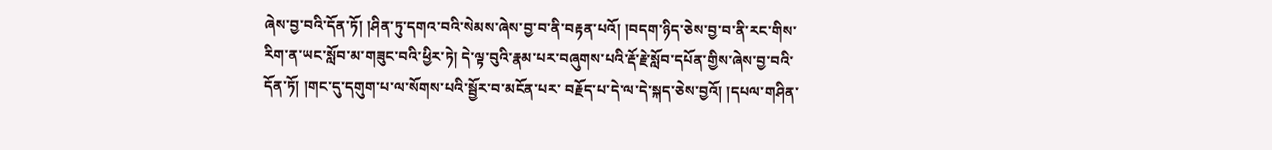ཞེས་བྱ་བའི་དོན་ཏོ། །ཤིན་ཏུ་དགའ་བའི་སེམས་ཞེས་བྱ་བ་ནི་བརྟན་པའོ། །བདག་ཉིད་ཅེས་བྱ་བ་ནི་རང་གིས་རིག་ན་ཡང་སློབ་མ་གཟུང་བའི་ཕྱིར་ཏེ། དེ་ལྟ་བུའི་རྣམ་པར་བཞུགས་པའི་རྡོ་རྗེ་སློབ་དཔོན་གྱིས་ཞེས་བྱ་བའི་དོན་ཏོ། །གང་དུ་དགུག་པ་ལ་སོགས་པའི་སྦྱོར་བ་མངོན་པར་ བརྗོད་པ་དེ་ལ་དེ་སྐད་ཅེས་བྱའོ། །དཔལ་གཤིན་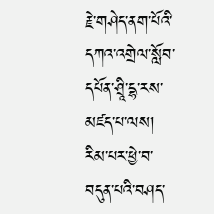རྗེ་གཤེད་ནག་པོའི་དཀའ་འགྲེལ་སློབ་དཔོན་ཤྲཱི་དྷ་རས་མཛད་པ་ལས། རིམ་པར་ཕྱེ་བ་བདུན་པའི་བཤད་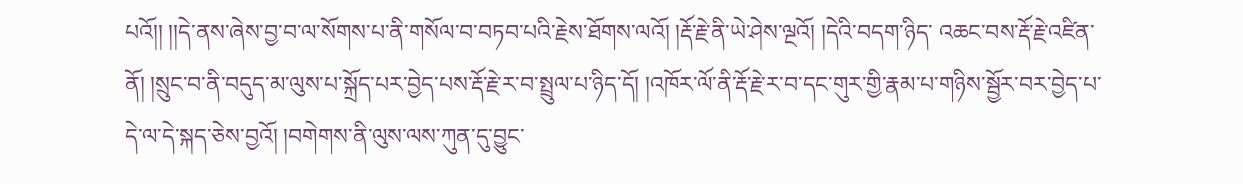པའོ།། །།དེ་ནས་ཞེས་བྱ་བ་ལ་སོགས་པ་ནི་གསོལ་བ་བཏབ་པའི་རྗེས་ཐོགས་ལའོ། །རྡོ་རྗེ་ནི་ཡེ་ཤེས་ལྔའོ། །དེའི་བདག་ཉིད་ འཆང་བས་རྡོ་རྗེ་འཛིན་ནོ། །སྲུང་བ་ནི་བདུད་མ་ལུས་པ་སྐྲོད་པར་བྱེད་པས་རྡོ་རྗེ་ར་བ་སྤྲུལ་པ་ཉིད་དོ། །འཁོར་ལོ་ནི་རྡོ་རྗེ་ར་བ་དང་གུར་གྱི་རྣམ་པ་གཉིས་སྦྱོར་བར་བྱེད་པ་དེ་ལ་དེ་སྐད་ཅེས་བྱའོ། །བགེགས་ནི་ལུས་ལས་ཀུན་དུ་བྱུང་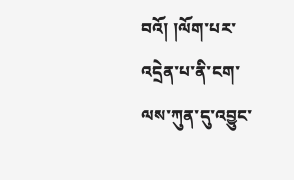བའོ། །ལོག་པར་འདྲེན་པ་ནི་ངག་ལས་ཀུན་དུ་འབྱུང་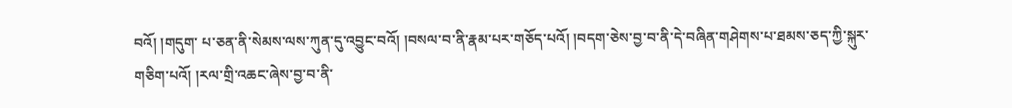བའོ། །གདུག་ པ་ཅན་ནི་སེམས་ལས་ཀུན་དུ་འབྱུང་བའོ། །བསལ་བ་ནི་རྣམ་པར་གཅོད་པའོ། །བདག་ཅེས་བྱ་བ་ནི་དེ་བཞིན་གཤེགས་པ་ཐམས་ཅད་ཀྱི་སྐུར་གཅིག་པའོ། །རལ་གྲི་འཆང་ཞེས་བྱ་བ་ནི་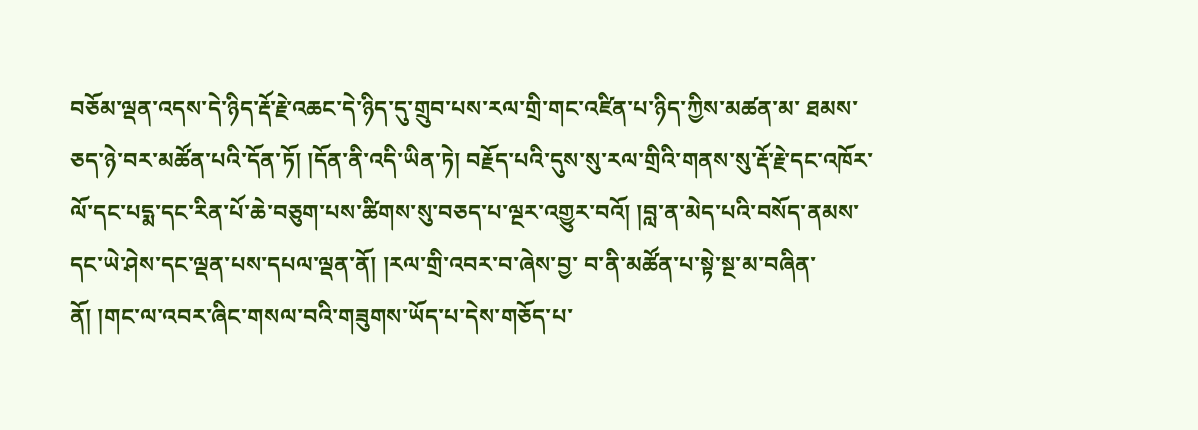བཅོམ་ལྡན་འདས་དེ་ཉིད་རྡོ་རྗེ་འཆང་དེ་ཉིད་དུ་གྲུབ་པས་རལ་གྲི་གང་འཛིན་པ་ཉིད་ཀྱིས་མཚན་མ་ ཐམས་ཅད་ཉེ་བར་མཚོན་པའི་དོན་ཏོ། །དོན་ནི་འདི་ཡིན་ཏེ། བརྗོད་པའི་དུས་སུ་རལ་གྲིའི་གནས་སུ་རྡོ་རྗེ་དང་འཁོར་ལོ་དང་པདྨ་དང་རིན་པོ་ཆེ་བཅུག་པས་ཚིགས་སུ་བཅད་པ་ལྔར་འགྱུར་བའོ། །བླ་ན་མེད་པའི་བསོད་ནམས་དང་ཡེ་ཤེས་དང་ལྡན་པས་དཔལ་ལྡན་ནོ། །རལ་གྲི་འབར་བ་ཞེས་བྱ་ བ་ནི་མཚོན་པ་སྟེ་སྔ་མ་བཞིན་ནོ། །གང་ལ་འབར་ཞིང་གསལ་བའི་གཟུགས་ཡོད་པ་དེས་གཅོད་པ་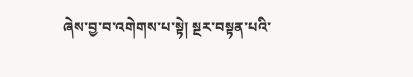ཞེས་བྱ་བ་འགེགས་པ་སྟེ། སྔར་བསྟན་པའི་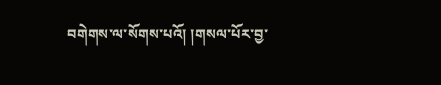བགེགས་ལ་སོགས་པའོ། །གསལ་པོར་བྱ་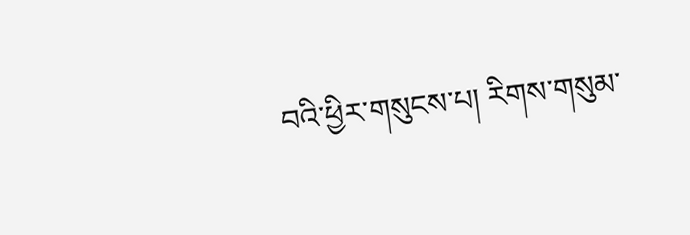བའི་ཕྱིར་གསུངས་པ། རིགས་གསུམ་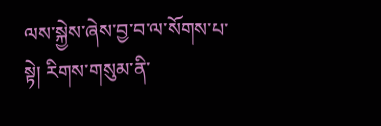ལས་སྐྱེས་ཞེས་བྱ་བ་ལ་སོགས་པ་སྟེ། རིགས་གསུམ་ནི་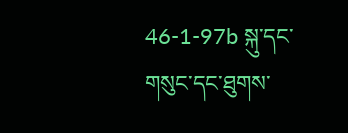46-1-97b སྐུ་དང་གསུང་དང་ཐུགས་